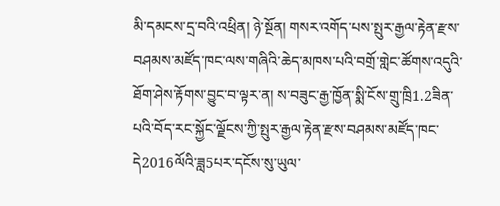མི་དམངས་དྲ་བའི་འཕྲིན། ཉེ་སྔོན། གསར་འགོད་པས་སྤུར་རྒྱལ་རྟེན་རྫས་བཤམས་མཛོད་ཁང་ལས་གཞིའི་ཆེད་མཁས་པའི་བགྲོ་གླེང་ཚོགས་འདུའི་ཐོག་ཤེས་རྟོགས་བྱུང་བ་ལྟར་ན། ས་བཟུང་རྒྱ་ཁྱོན་སྨི་ངོས་གྲུ་ཁྲི1.2ཟིན་པའི་བོད་རང་སྐྱོང་ལྗོངས་ཀྱི་སྤུར་རྒྱལ་རྟེན་རྫས་བཤམས་མཛོད་ཁང་དེ2016ལོའི་ཟླ5པར་དངོས་སུ་ཡུལ་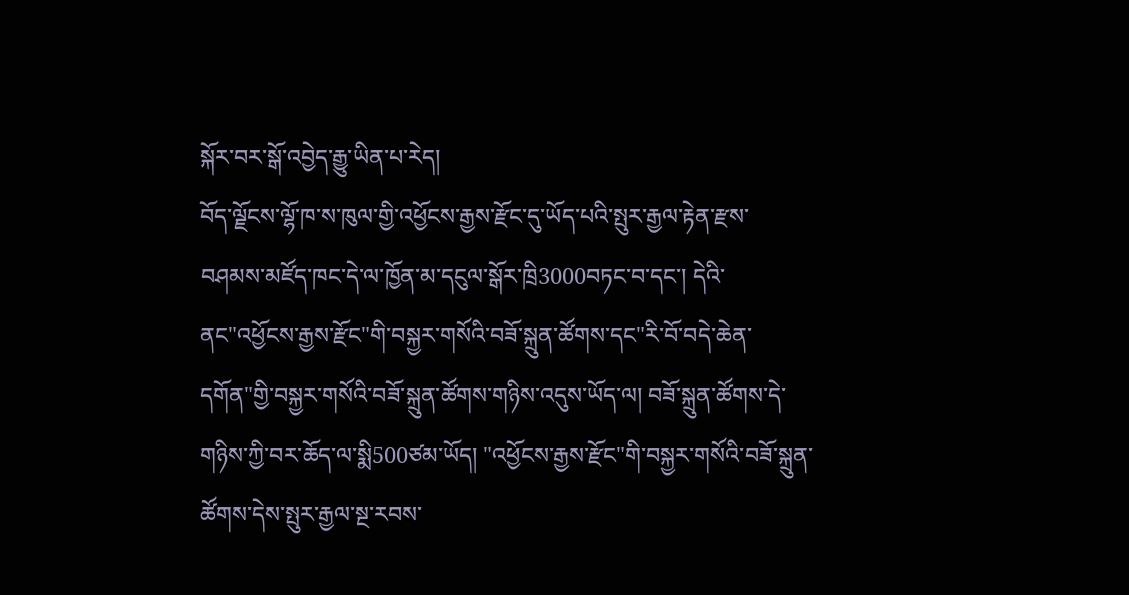སྐོར་བར་སྒོ་འབྱེད་རྒྱུ་ཡིན་པ་རེད།
བོད་ལྗོངས་ལྷོ་ཁ་ས་ཁུལ་གྱི་འཕྱོངས་རྒྱས་རྫོང་དུ་ཡོད་པའི་སྤུར་རྒྱལ་རྟེན་རྫས་བཤམས་མཛོད་ཁང་དེ་ལ་ཁྱོན་མ་དངུལ་སྒོར་ཁྲི3000བཏང་བ་དང་། དེའི་ནང"འཕྱོངས་རྒྱས་རྫོང"གི་བསྐྱར་གསོའི་བཟོ་སྐྲུན་ཚོགས་དང"རི་བོ་བདེ་ཆེན་དགོན"གྱི་བསྐྱར་གསོའི་བཟོ་སྐྲུན་ཚོགས་གཉིས་འདུས་ཡོད་ལ། བཟོ་སྐྲུན་ཚོགས་དེ་གཉིས་ཀྱི་བར་ཆོད་ལ་སྨི500ཙམ་ཡོད། "འཕྱོངས་རྒྱས་རྫོང"གི་བསྐྱར་གསོའི་བཟོ་སྐྲུན་ཚོགས་དེས་སྤུར་རྒྱལ་སྔ་རབས་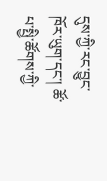དུས་ཀྱི་རང་བྱུང་ཁོར་ཡུག་དང་། ཚོ་པ་སྤྱི་ཚོགས་ཀྱི་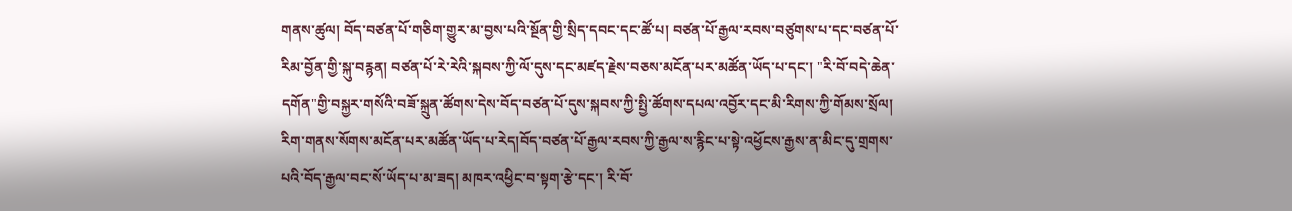གནས་ཚུལ། བོད་བཙན་པོ་གཅིག་གྱུར་མ་བྱས་པའི་སྔོན་གྱི་སྲིད་དབང་དང་ཚོ་པ། བཙན་པོ་རྒྱལ་རབས་བཙུགས་པ་དང་བཙན་པོ་རིམ་བྱོན་གྱི་སྐུ་བརྙན། བཙན་པོ་རེ་རེའི་སྐབས་ཀྱི་ལོ་དུས་དང་མཛད་རྗེས་བཅས་མངོན་པར་མཚོན་ཡོད་པ་དང་། "རི་བོ་བདེ་ཆེན་དགོན"གྱི་བསྐྱར་གསོའི་བཟོ་སྐྲུན་ཚོགས་དེས་བོད་བཙན་པོ་དུས་སྐབས་ཀྱི་སྤྱི་ཚོགས་དཔལ་འབྱོར་དང་མི་རིགས་ཀྱི་གོམས་སྲོལ། རིག་གནས་སོགས་མངོན་པར་མཚོན་ཡོད་པ་རེད།བོད་བཙན་པོ་རྒྱལ་རབས་ཀྱི་རྒྱལ་ས་རྙིང་པ་སྟེ་འཕྱོངས་རྒྱས་ན་མིང་དུ་གྲགས་པའི་བོད་རྒྱལ་བང་སོ་ཡོད་པ་མ་ཟད། མཁར་འཕྱིང་བ་སྟག་རྩེ་དང་། རི་བོ་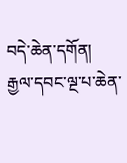བདེ་ཆེན་དགོན། རྒྱལ་དབང་ལྔ་པ་ཆེན་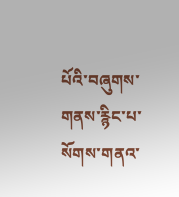པོའི་བཞུགས་གནས་རྙིང་པ་སོགས་གནའ་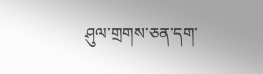ཤུལ་གྲགས་ཅན་དག་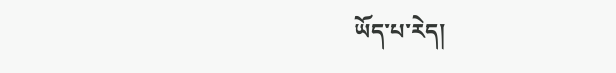ཡོད་པ་རེད།